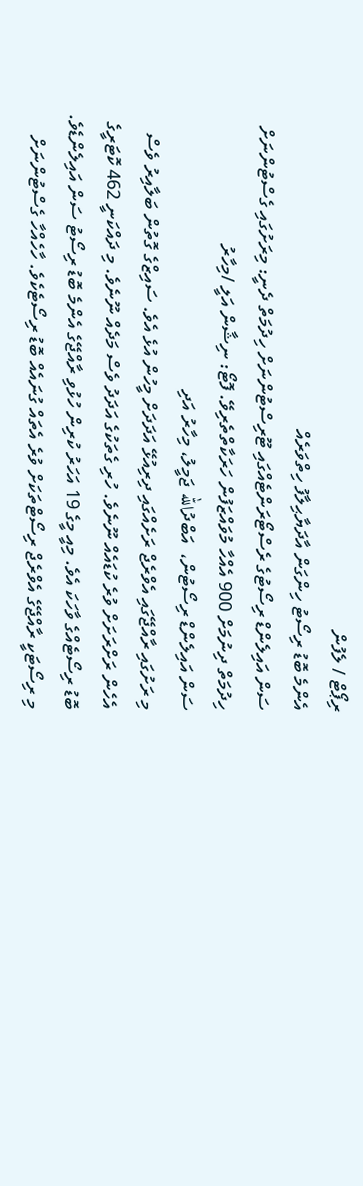ރިޕޯޓް / ލެފުން
އެންމެ ބޮޑު ރިސޯޓު ހިންގަން އާދަޔާޙިލާފު ހިތްވަރެއް
ސަން އައިލެންޑް ރިސޯޓުގެ ރެސްޓޯރަންޓެއްގައި ޓޫރިސްޓުންނަށް ހިދުމަތް ދެނީ: މިރަށުގައި ގެސްޓުންނަށް ހިދުމަތް ދިނުމަށް 900 އެއްހާ މުވައްޒަފުން ހަރަކާތްތެރިވޭ. ފޮޓޯ: ނިޝާން އަލީ /މިހާރު
ސަން އައިލެންޑް ރިސޯޓުން،  އަބްދުالله ޖަމީލު، މިހާރު އަދި
މި ރަށުގައި ރާއްޖޭގައި އެވްރެޖް ރަށެއްގައި ދިރިއުޅޭ އަދަދަށް މީހުން އުޅެ އެވެ. ސައިޒްގެ ގޮތުން ބަލާއިރު ވެސް އެހެން ރަށްރަށަށް ވުރެ ކުޑައެއް ނޫނެވެ. ހުރި ގެތަކުގެ އަދަދު ވެސް މަދެއް ނޫނެވެ. މި ދައްކަނީ 462 ކޮޓަރީގެ ބޮޑު ރިސޯޓެއްގެ ވާހަކަ އެވެ. މިއީ މީގެ 19 އަހަރު ކުރިން ހުޅުވި ރާއްޖޭގެ އެންމެ ބޮޑު ރިސޯޓު ސަން އައިލެންޑެވެ.
މި ރިސޯޓަކީ ރާއްޖޭގެ އެވްރެޖް ރިސޯޓްތަކަށް ވުރެ އެތައް ގުނައެއް ބޮޑު ރިސޯޓެކެވެ. ހާހެއްހާ ގެސްޓުންނަށް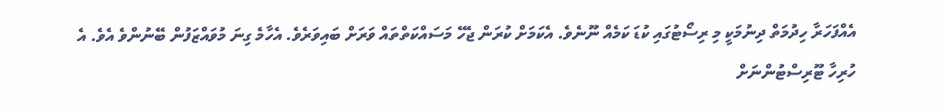އެއްފަހަރާ ހިދުމަތް ދިނުމަކީ މި ރިސޯޓުގައި ކުޑަ ކަމެއް ނޫނެވެ. އެކަމަށް ކުރަން ޖެހޭ މަސައްކަތްތައް ވަރަށް ބައިވަރެވެ. އެހާމެ ގިނަ މުވައްޒަފުން ބޭނުންވެ އެވެ. އެ ހުރިހާ ޓޫރިސްޓުންނަށް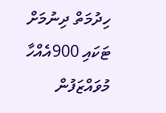ހިދުމަތް ދިނުމަށް ޓަކައި 900އެއްހާ މުވައްޒަފުން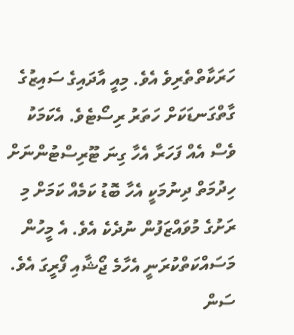ހަރަކާތްތެރިވެ އެވެ. މިއީ އާދައިގެ ސައިޒުގެ ގާތްގަނޑަކަށް ހަތަރު ރިސޯޓެވެ. އެކަމަކު ވެސް އެއް ފަހަރާ އެހާ ގިނަ ޓޫރިސްޓުންނަށް ހިދުމަތް ދިނުމަކީ އެހާ ބޮޑު ކަމެއް ކަމަށް މި ރަށުގެ މުވައްޒަފުން ނުދެކެ އެވެ. އެ މީހުން މަސައްކަތްކުރަނީ އެހާމެ ޖޯޝާއި ފޯރީގަ އެވެ.
ސަން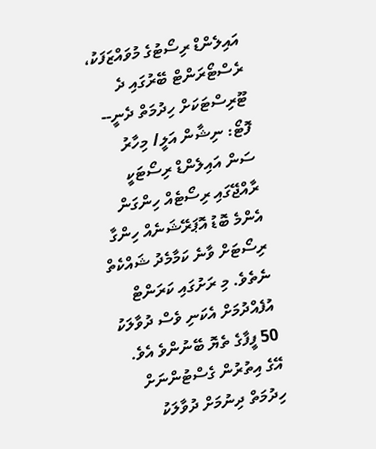އައިލެންޑް ރިސޯޓުގެ މުވައްޒަފަކު، ރެސްޓޯރަންޓް ބޭރުގައި ދެ ޓޫރިސްޓަކަށް ހިދުމަތް ދެނީ-- ފޮޓޯ: ނިޝާން އަލީ/ މިހާރު
ސަން އައިލެންޑް ރިސޯޓަކީ ރާއްޖޭގައި ރިސޯޓެއް ހިންގަން އެންމެ ބޮޑު އޮޕަރޭޝަނެއް ހިންގާ ރިސޯޓަށް ވާނެ ކަމާމެދު ޝައްކެތް ނެތެވެ. މި ރަށުގައި ކަރަންޓް އުފެއްދުމަށް އެކަނި ވެސް ދުވާލަކު 50 ފީފާގެ ތެޔޮ ބޭނުންވެ އެވެ. އޭގެ އިތުރުން ގެސްޓުންނަށް ހިދުމަތް ދިނުމަށް ދުވާލަކު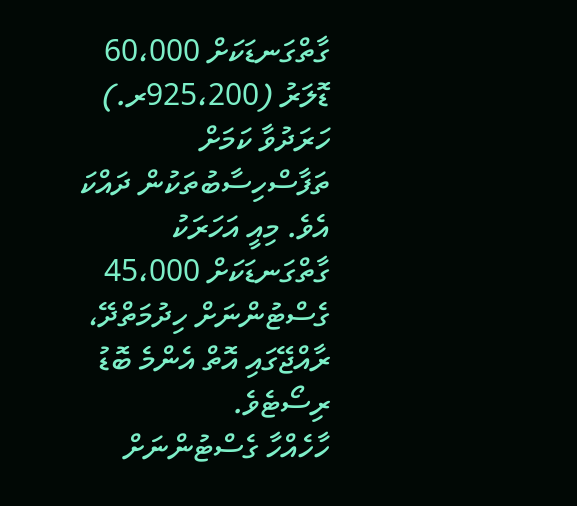ގާތްގަނޑަކަށް 60،000 ޑޮލަރު (925،200ރ.) ހަރަދުވާ ކަމަށް ތަފާސްހިސާބުތަކުން ދައްކަ އެވެ. މިއީ އަހަރަކު ގާތްގަނޑަކަށް 45،000 ގެސްޓުންނަށް ހިދުމަތްދޭ، ރާއްޖޭގައި އޮތް އެންމެ ބޮޑު ރިސޯޓެވެ.
ހާހެއްހާ ގެސްޓުންނަށް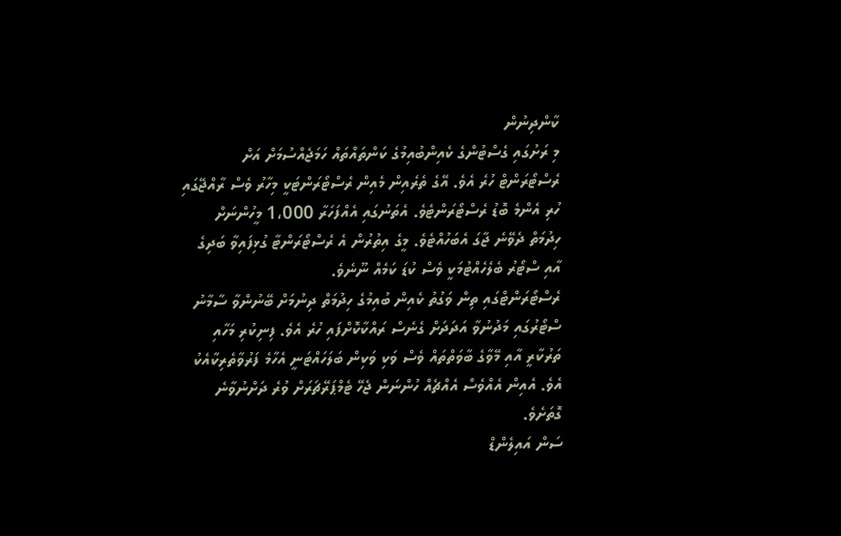ކާންދިނުން
މި ރަށުގައި ގެސްޓުންގެ ކެއިންބުއިމުގެ ކަންތައްތައް ހަމަޖެއްސުމަށް އަށް ރެސްޓޯރަންޓް ހުރެ އެވެ. އޭގެ ތެރެއިން މެއިން ރެސްޓޯރަންޓަކީ މިހާރު ވެސް ރާއްޖޭގައި ހުރި އެންމެ ބޮޑު ރެސްޓޯރަންޓެވެ. އެތަނުގައި އެއްފަހަރާ 1،000 މީހުންނަށް ހިދުމަތް ދެވޭނެ ޖާގަ އެބަހުއްޓެވެ. މީގެ އިތުރުން އެ ރެސްޓޯރަންޓާ ގުޅިފައިވާ ބަދިގެ އާއި ސްޓޯރު ބެލެހެއްޓުމަކީ ވެސް ކުޑަ ކަމެއް ނޫނެވެ.
ރެސްޓޯރަންޓްގައި ތިން ވަގުތު ކެއިން ބުއިމުގެ ހިދުމަތް ދިނުމަށް ބޭނުންވާ ސާމާނު ސްޓޯރުގައި މަދުނުވާ އަދަދަށް ގެނެސް ރައްކާކޮށްފައި ހުރެ އެވެ. ފިނިކުރި މަހާއި ތަރުކާރީ އާއި މޭވާގެ ބާވަތްތައް ވެސް ވަކި ވަކިން ބަލަހައްޓަނީ އެހާމެ ފަރުވާތެރިކާއެކު އެވެ. އެއިން އެއްވެސް އެއްޗެއް ހުންނަން ޖެހޭ ޓެމްޕަރޭޗަރަށް ވުރެ ދަށްނުވާނެ ގޮތަށެވެ.
ސަން އައިލެންޑް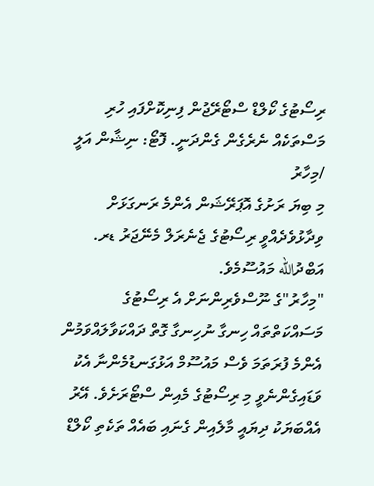ރިސޯޓުގެ ކޯލްޑް ސްޓޯރޭޖުން ފިނިކޮށްފައި ހުރި މަސްތަކެއް ނެރެގެން ގެންދަނީ. ފޮޓޯ: ނިޝާން އަލީ /މިހާރު
މި ބިޔަ ރަށުގެ އޮޕަރޭޝަން އެންމެ ރަނގަޅަށް ވިދާޅުވެދެއްވީ ރިސޯޓުގެ ޖެނެރަލް މެނޭޖަރު ޑރ. އަބްދުالله މައުސޫމެވެ.
"މިހާރު"ގެ ނޫސްވެރިންނަށް އެ ރިސޯޓުގެ މަސައްކަތްތައް ހިނގާ ނުހިނގާ ގޮތް ދައްކަވާލައްވަމުން އެންމެ ފުރަތަމަ ވެސް މައުސޫމް އަޅުގަނޑުމެންނާ އެކު ވަޑައިގެންނެވީ މި ރިސޯޓުގެ މެއިން ސްޓޯރަށެވެ. އޭރު އެއްބަޔަކު ދިޔައީ މާލެއިން ގެނައި ބައެއް ތަކެތި ކޯލްޑް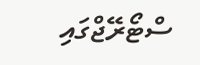ސްޓޯރޭޖްގައި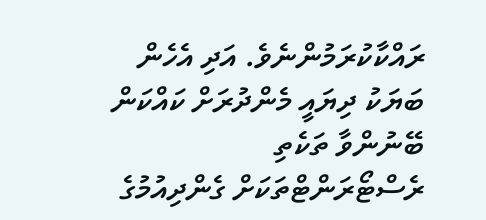ރައްކާކުރަމުންނެވެ. އަދި އެހެން ބަޔަކު ދިޔައީ މެންދުރަށް ކައްކަން ބޭނުންވާ ތަކެތި ރެސްޓޯރަންޓްތަކަށް ގެންދިއުމުގެ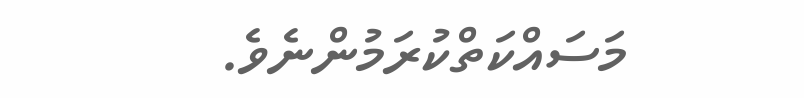މަސައްކަތްކުރަމުންނެވެ.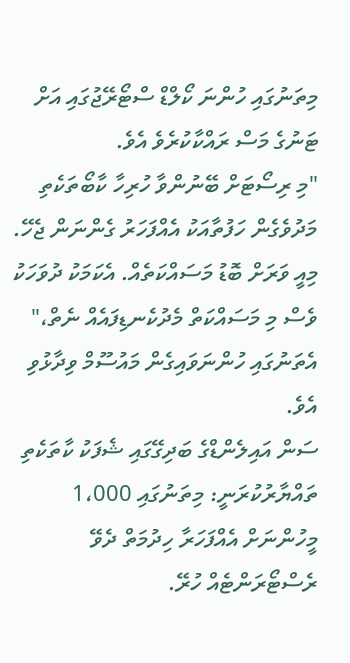މިތަނުގައި ހުންނަ ކޯލްޑް ސްޓޯރޭޖުގައި އަށް ޓަނުގެ މަސް ރައްކާކުރެވެ އެވެ.
"މި ރިސޯޓަށް ބޭނުންވާ ހުރިހާ ކާބޯތަކެތި މަދުވެގެން ހަފުތާއަކު އެއްފަހަރު ގެންނަން ޖެހޭ. މިއީ ވަރަށް ބޮޑު މަސައްކަތެއް. އެކަމަކު ދުވަހަކު ވެސް މި މަސައްކަތް މެދުކެނޑިފައެއް ނެތް،" އެތަނުގައި ހުންނަވައިގެން މައުސޫމް ވިދާޅުވި އެވެ.
ސަން އައިލެންޑްގެ ބަދިގޭގައި ޝެފަކު ކާތަކެތި ތައްޔާރުކުރަނީ: މިތަނުގައި 1،000 މީހުންނަށް އެއްފަހަރާ ހިދުމަތް ދެވޭ ރެސްޓޯރަންޓެއް ހުރޭ.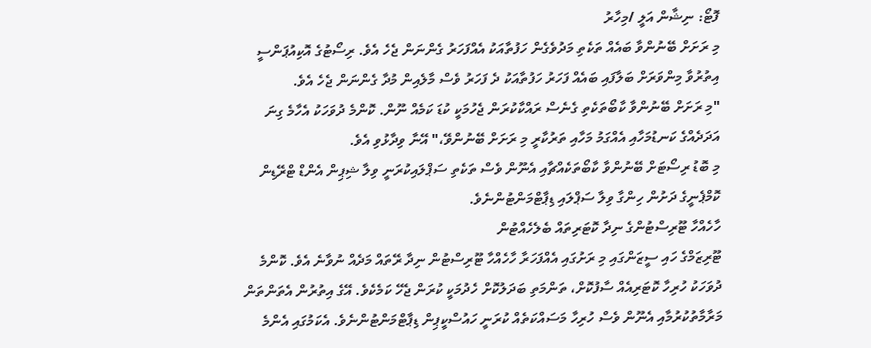ފޮޓޯ: ނިޝާން އަލީ /މިހާރު
މި ރަށަށް ބޭނުންވާ ބައެއް ތަކެތި މަދުވެގެން ހަފުތާއަކު އެއްފަހަރު ގެންނަން ޖެހެ އެވެ. ރިސޯޓުގެ އޮކިއުޕަންސީ އިތުރުވާ މިންވަރަށް ބަލާފައި ބައެއް ފަހަރު ހަފުތާއަކު ދެ ފަހަރު ވެސް މާލެއިން މުދާ ގެންނަން ޖެހެ އެވެ.
"މި ރަށަށް ބޭނުންވާ ކާބޯތަކެތި ގެނެސް ރައްކާކުރަން ޖެހުމަކީ ކުޑަ ކަމެއް ނޫން. ކޮންމެ ދުވަހަކު އެހާމެ ގިނަ އަދަދެއްގެ ކަނޑުމަހާއި އެއްގަމު މަހާއި ތަރުކާރީ މި ރަށަށް ބޭނުންވޭ،" އޭނާ ވިދާޅުވި އެވެ.
މި ބޮޑު ރިސޯޓަށް ބޭނުންވާ ކާބޯތަކެއްޗާއި އެނޫން ވެސް ތަކެތި ސަޕްލައިކުރަނީ ވިލާ ޝިޕިން އެންޑް ޓްރޭޑިން ކޮމްޕެނީގެ ދަށުން ހިންގާ ވިލާ ސަޕްލައި ޑިޕާޓްމަންޓުންނެވެ.
ހާހެއްހާ ޓޫރިސްޓުންގެ ނިދާ ކޮޓަރިތައް ބެލެހެއްޓުން
ޓޫރިޒަމްގެ ހައި ސީޒަންގައި މި ރަށުގައި އެއްފަހަރާ ހާހެއްހާ ޓޫރިސްޓުން ނިދާ ރޭތައް މަދެއް ނުވާނެ އެވެ. ކޮންމެ ދުވަހަކު ހުރިހާ ކޮޓަރިއެއް ސާފުކޮށް، ތަންމަތި ބަދަލުކޮށް ހެދުމަކީ ކުރަން ޖެހޭ ކަމެކެވެ. އޭގެ އިތުރުން އެތަންތަން މަރާމާތުކުރުމާއި އެނޫން ވެސް ހުރިހާ މަސައްކަތެއް ކުރަނީ ހައުސްކީޕިން ޑިޕާޓްމަންޓުންނެވެ. އެކަމުގައި އެންމެ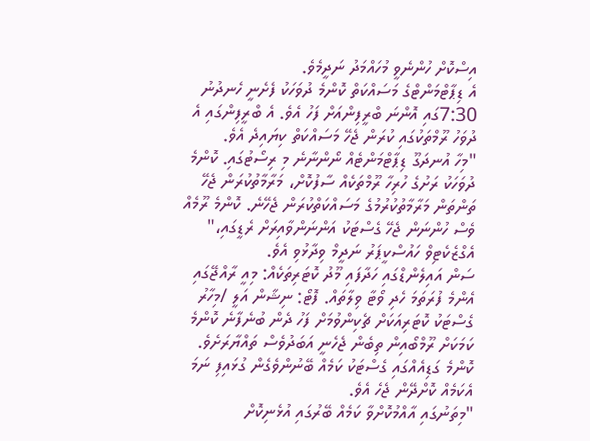އިސްކޮށް ހުންނެވީ މުހައްމަދު ނަދީމެވެ.
އެ ޑިޕާޓްމަންޓްގެ މަސައްކަތް ކޮންމެ ދުވަހަކު ފެށެނީ ހެނދުނު 7:30ގައި އޮންނަ ބްރީފިންއަށް ފަހު އެވެ. އެ ބްރީފިންގައި އެ ދުވަހު ރޫމްތަކުގައި ކުރަން ޖެހޭ މަސައްކަތް ކިޔައިދެ އެވެ.
"މިހާ އުނދަގޫ ޑިޕާޓްމަންޓެއް ނޯންނާނެ މި ރިސޯޓުގައި. ކޮންމެ ދުވަހަކު ރަށުގެ ހުރިހާ ރޫމްތަކެއް ސާފުކޮށް، މަރާމާތުކުރަން ޖެހޭ ތަންތަން މަރާމާތުކުރުމުގެ މަސައްކަތްކުރަން ޖެހޭނެ. ކޮންމެ ރޫމެއް ވެސް ހުންނަން ޖެހޭ ގެސްޓަކު އަންނަންވާއިރަށް ރެޑީގައި،" އެގްޒެކެޓިވް ހައުސްކީޕަރު ނަދީމް ވިދާޅުވި އެވެ.
ސަން އައިލެންޑްގައި ހަދާފައި މޫދު ކޮޓަރިތަކެއް: މިއީ ރާއްޖޭގައި އެންމެ ފުރަތަމަ ހެދި ވޯޓާ ވިލާތައް. ފޮޓޯ: ނިޝާން އަލީ /މިހާރު
ގެސްޓަކު ކޮޓަރިއަކަށް ޗެކިންވުމަށް ފަހު ދެން ބުނެފާނެ ކޮންމެ ކަމަކަށް ރޫމްބޯއިން ތިބެން ޖެހެނީ އަބަދުވެސް ތައްޔާރަށެވެ. ކޮންމެ ގަޑިއެއްގައި ގެސްޓަކު ކަމެއް ބޭނުންވެގެން ގުޅައިފި ނަމަ އެކަމެއް ކޮށްދޭން ޖެހެ އެވެ.
"މިތަނުގައި އާއްމުކޮށްވާ ކަމެއް ބޭރުގައި އުޅެނިކޮށް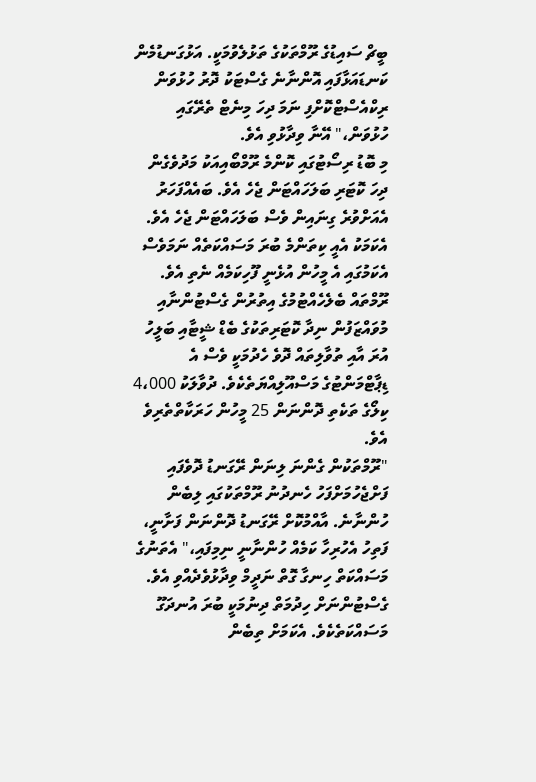ބީޗް ސައިޑުގެ ރޫމްތަކުގެ ތަޅުލެވުމަކީ. އަޅުގަނޑުމެން ކަނޑައަޅާފައި އޮންނާނެ ގެސްޓަކު ދޮރު ހުޅުވަން ރިކްއެސްޓްކޮށްފި ނަމަ ދިހަ މިނެޓް ތެރޭގައި ހުޅުވަން،" އޭނާ ވިދާޅުވި އެވެ.
މި ބޮޑު ރިސޯޓުގައި ކޮންމެ ރޫމްބޯއިއަކު މަދުވެގެން ދިހަ ކޮޓަރި ބަލަހައްޓަން ޖެހެ އެވެ. ބައެއްފަހަރު އެއަށްވުރެ ގިނައިން ވެސް ބަލަހައްޓަން ޖެހެ އެވެ. އެކަމަކު އެއީ ކިތަންމެ ބުރަ މަސައްކަތެއް ނަމަވެސް އެކަމުގައި އެ މީހުން އުޅެނީ ފޫހިކަމެއް ނެތި އެވެ.
ރޫމްތައް ބެލެހެއްޓުމުގެ އިތުރުން ގެސްޓުންނާއި މުވައްޒަފުން ނިދާ ކޮޓަރިތަކުގެ ބެޑް ޝީޓާއި ބަލީހު އުރަ އާއި ތުވާލިތައް ދޮވެ ހެދުމަކީ ވެސް އެ ޑިޕާޓްމަންޓުގެ މަސްއޫލިއްޔަތެކެވެ. ދުވާލަކު 4،000 ކިލޯގެ ތަކެތި ދޮންނަން 25 މީހުން ހަރަކާތްތެރިވެ އެވެ.
"ރޫމްތަކުން ގެންނަ ލިނަން ރޭގަނޑު ދޮވެފައި ފަށްޖެހުމަށްފަހު ހެނދުނު ރޫމްތަކުގައި ލިބެން ހުންނާނެ. އާއްމުކޮށް ރޭގަނޑު ދޮންނަން ފަށާނީ، ފަތިހު އެހުރިހާ ކަމެއް ހުންނާނީ ނިމިފައި،" އެތަނުގެ މަސައްކަތް ހިނގާ ގޮތް ނަދީމް ވިދާޅުވެދެއްވި އެވެ.
ގެސްޓުންނަށް ހިދުމަތް ދިނުމަކީ ބުރަ އުނދަގޫ މަސައްކަތެކެވެ. އެކަމަށް ތިބެން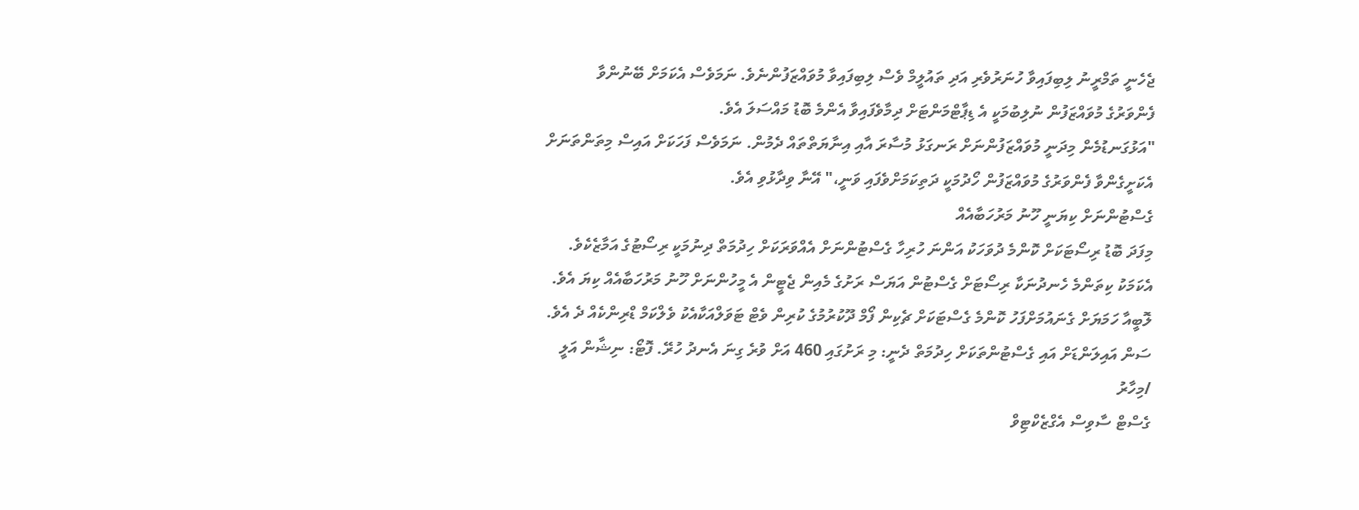ޖެހެނީ ތަމްރީނު ލިބިފައިވާ ހުނަރުވެރި އަދި ތައުލީމް ވެސް ލިބިފައިވާ މުވައްޒަފުންނެވެ. ނަމަވެސް އެކަމަށް ބޭނުންވާ ފެންވަރުގެ މުވައްޒަފުން ނުލިބުމަކީ އެ ޑިޕާޓްމަންޓަށް ދިމާވެފައިވާ އެންމެ ބޮޑު މައްސަލަ އެވެ.
"އަޅުގަނޑުމެން މިދަނީ މުވައްޒަފުންނަށް ރަނގަޅު މުސާރަ އާއި އިނާޔަތްތައް ދެމުން. ނަމަވެސް ފަހަކަށް އައިސް މިތަންތަނަށް އެކަށީގެންވާ ފެންވަރުގެ މުވައްޒަފުން ހޯދުމަކީ ދަތިކަމަށްވެފައި ވަނީ،" އޭނާ ވިދާޅުވި އެވެ.
ގެސްޓުންނަށް ކިޔަނީ ހޫނު މަރުހަބާއެއް
މިފަދަ ބޮޑު ރިސޯޓަކަށް ކޮންމެ ދުވަހަކު އަންނަ ހުރިހާ ގެސްޓުންނަށް އެއްވަރަކަށް ހިދުމަތް ދިނުމަކީ ރިސޯޓުގެ އަމާޒެކެވެ. އެކަމަކު ކިތަންމެ ހެނދުނަކާ ރިސޯޓަށް ގެސްޓުން އަޔަސް ރަށުގެ މެއިން ޖެޓީން އެ މީހުންނަށް ހޫނު މަރުހަބާއެއް ކިޔަ އެވެ. ލޮބީއާ ހަމަޔަށް ގެނައުމަށްފަހު ކޮންމެ ގެސްޓަކަށް ޗެކިން ފޯމް ދޫކުރުމުގެ ކުރިން ވެޓް ޓަވަލްއަކާއެކު ވެލްކަމް ޑްރިންކެއް ދެ އެވެ.
ސަން އައިލަންޑަށް އައި ގެސްޓުންތަކަށް ހިދުމަތް ދެނީ: މި ރަށުގައި 460 އަށް ވުރެ ގިނަ އެނދު ހުރޭ. ފޮޓޯ: ނިޝާން އަލީ /މިހާރު
ގެސްޓް ސާވިސް އެގްޒެކްޓިވް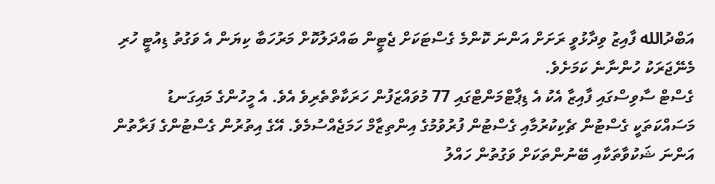އަބްދުالله ފާއިޒު ވިދާޅުވީ ރަށަށް އަންނަ ކޮންމެ ގެސްޓަކަށް ޖެޓީން ބައްދަލުކޮށް މަރުހަބާ ކިޔަން އެ ވަގުތު ޑިއުޓީ ހުރި މެނޭޖަރަކު ހުންނާނެ ކަމަށެވެ.
ގެސްޓް ސާވިސްގައި ފާއިޒާ އެކު އެ ޑިޕާޓްމަންޓްގައި 77 މުވައްޒަފުން ހަރަކާތްތެރިވެ އެވެ. އެ މީހުންގެ މައިގަނޑު މަސައްކަތަކީ ގެސްޓުން ޗެކިކުރުމާއި ގެސްޓުން ފުރުވުމުގެ އިންތިޒާމް ހަމަޖެއްސުމެވެ. އޭގެ އިތުރުން ގެސްޓުންގެ ފަރާތުން އަންނަ ޝަކުވާތަކާއި ބޭނުންތަކަށް ވަގުތުން ހައްލު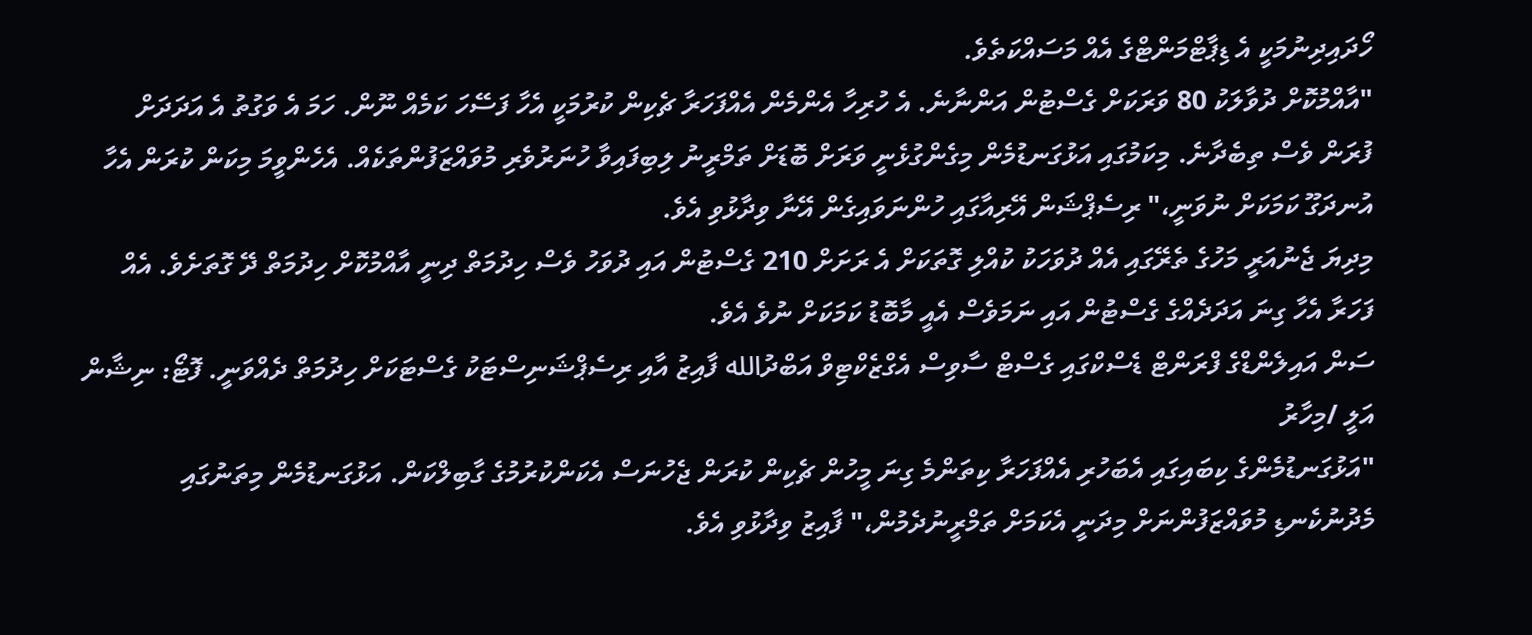ހޯދައިދިނުމަކީ އެ ޑިޕާޓްމަންޓްގެ އެއް މަސައްކަތެވެ.
"އާއްމުކޮށް ދުވާލަކު 80 ވަރަކަށް ގެސްޓުން އަންނާނެ. އެ ހުރިހާ އެންމެން އެއްފަހަރާ ޗެކިން ކުރުމަކީ އެހާ ފަސޭހަ ކަމެއް ނޫން. ހަމަ އެ ވަގުތު އެ އަދަދަށް ފުރަން ވެސް ތިބެދާނެ. މިކަމުގައި އަޅުގަނޑުމެން މިގެންގުޅެނީ ވަރަށް ބޮޑަށް ތަމްރީނު ލިބިފައިވާ ހުނަރުވެރި މުވައްޒަފުންތަކެއް. އެހެންވީމަ މިކަން ކުރަން އެހާ އުނދަގޫ ކަމަކަށް ނުވަނީ،" ރިސެޕްޝަން އޭރިއާގައި ހުންނަވައިގެން އޭނާ ވިދާޅުވި އެވެ.
މިދިޔަ ޖެނުއަރީ މަހުގެ ތެރޭގައި އެއް ދުވަހަކު ކުއްލި ގޮތަކަށް އެ ރަށަށް 210 ގެސްޓުން އައި ދުވަހު ވެސް ހިދުމަތް ދިނީ އާއްމުކޮށް ހިދުމަތް ދޭ ގޮތަށެވެ. އެއް ފަހަރާ އެހާ ގިނަ އަދަދެއްގެ ގެސްޓުން އައި ނަމަވެސް އެއީ މާބޮޑު ކަމަކަށް ނުވެ އެވެ.
ސަން އައިލެންޑްގެ ފްރަންޓް ޑެސްކްގައި ގެސްޓް ސާވިސް އެގްޒެކްޓިވް އަބްދުالله ފާއިޒު އާއި ރިސެޕްޝަނިސްޓަކު ގެސްޓަކަށް ހިދުމަތް ދެއްވަނީ. ފޮޓޯ: ނިޝާން އަލީ /މިހާރު
"އަޅުގަނޑުމެންގެ ކިބައިގައި އެބަހުރި އެއްފަހަރާ ކިތަންމެ ގިނަ މީހުން ޗެކިން ކުރަން ޖެހުނަސް އެކަންކުރުމުގެ ގާބިލްކަން. އަޅުގަނޑުމެން މިތަނުގައި މެދުނުކެނޑި މުވައްޒަފުންނަށް މިދަނީ އެކަމަށް ތަމްރީނުދެމުން،" ފާއިޒު ވިދާޅުވި އެވެ.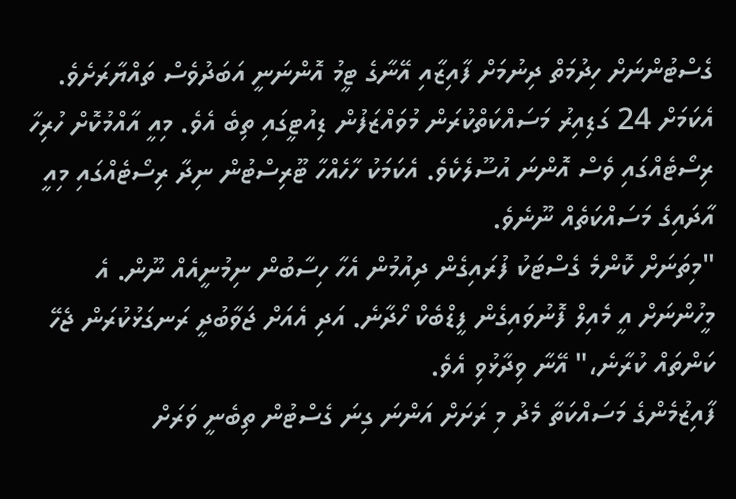ގެސްޓުންނަށް ހިދުމަތް ދިނުމަށް ފާއިޒާއި އޭނާގެ ޓީމު އޮންނަނީ އަބަދުވެސް ތައްޔާރަށެވެ. އެކަމަށް 24 ގަޑިއިރު މަސައްކަތްކުރަން މުވައްޒަފުން ޑިއުޓީގައި ތިބެ އެވެ. މިއީ އާއްމުކޮށް ހުރިހާ ރިސޯޓެއްގައި ވެސް އޮންނަ އުސޫލެކެވެ. އެކަމަކު ހާހެއްހާ ޓޫރިސްޓުން ނިދާ ރިސޯޓެއްގައި މިއީ އާދައިގެ މަސައްކަތެއް ނޫނެވެ.
"މިތަނަށް ކޮންމެ ގެސްޓަކު ފުރައިގެން ދިއުމުން އެހާ ހިސާބުން ނިމުނީއެއް ނޫން. އެ މީހުންނަށް އީ މެއިލް ފޮނުވައިގެން ފީޑްބެކް ހޯދާނެ. އަދި އެއަށް ޖަވާބުދީ ރަނގަޅުކުރަން ޖެހޭ ކަންތައް ކުރާނެ،" އޭނާ ވިދާޅުވި އެވެ.
ފާއިޒުމެންގެ މަސައްކަތާ މެދު މި ރަށަށް އަންނަ ގިނަ ގެސްޓުން ތިބެނީ ވަރަށް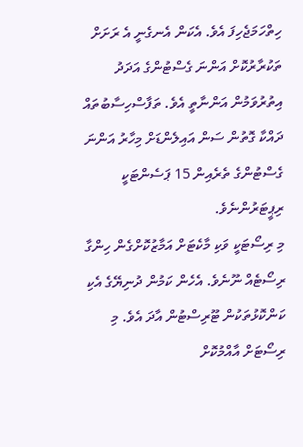ހިތްހަމަޖެހިފަ އެވެ. އެކަން އެނގެނީ އެ ރަށަށް ތަކުރާރުކޮށް އަންނަ ގެސްޓުންގެ އަދަދު އިތުރުވަމުން އަންނާތީ އެވެ. ތަފާސްހިސާބުތައް ދައްކާ ގޮތުން ސަން އައިލެންޑަށް މިހާރު އަންނަ ގެސްޓުންގެ ތެރެއިން 15 ޕަސެންޓަކީ ރިޕީޓަރުންނެވެ.
މި ރިސޯޓަކީ ވަކި މާކެޓަށް އަމާޒުކޮށްގެން ހިންގާ ރިސޯޓެއް ނޫނެވެ. އެހެން ކަމުން ދުނިޔޭގެ އެކި ކަންކޮޅުތަކުން ޓޫރިސްޓުން އާދަ އެވެ. މި ރިސޯޓަށް އާއްމުކޮށް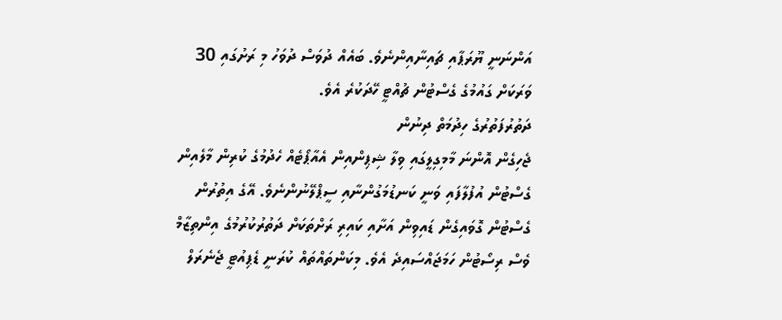އަންނަނީ ޔޫރަޕާއި ޗައިނާއިންނެވެ. ބައެއް ދުވަސް ދުވަހު މި ރަށުގައި 30 ވަރަކަށް ގައުމުގެ ގެސްޓުން ޗުއްޓީ ހޭދަކުރެ އެވެ.
ދަތުރުފަތުރުގެ ހިދުމަތް ދިނުން
ޖެހިގެން އޮންނަ މާމިގިލީގައި ވިލާ ޝިޕިންއިން އެއާޕޯޓެއް ހެދުމުގެ ކުރިން މާލެއިން ގެސްޓުން އުފުލާފައި ވަނީ ކަނޑުމަގުންނާއި ސީޕްލޭނުންނެވެ. އޭގެ އިތުރުން ގެސްޓުން ގޮވައިގެން ޑައިވިން އަށާއި ކައިރި ރަށްތަކަށް ދަތުރުކުރުމުގެ އިންތިޒާމް ވެސް ރިސޯޓުން ހަމަޖައްސައިދެ އެވެ. މިކަންތައްތައް ކުރަނީ ޑެޕިއުޓީ ޖެނެރަލް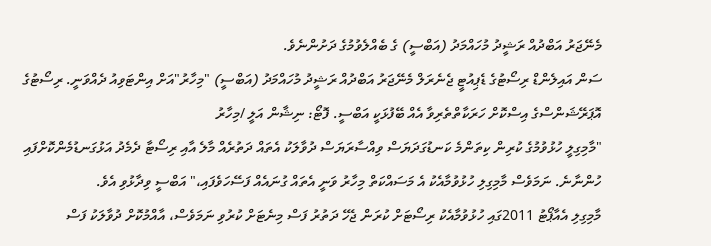މެނޭޖަރު އަބްދުއް ރަޝީދު މުހައްމަދު (އަބްސީ) ގެ ބެއްލެވުމުގެ ދަށުންނެވެ.
ސަން އައިލެންޑް ރިސޯޓުގެ ޑެޕިއުޓީ ޖެނެރަލް މެނޭޖަރު އަބްދުއް ރަޝީދު މުހައްމަދު (އަބްސީ) "މިހާރު"އަށް އިންޓަވިއު ދެއްވަނީ. ރިސޯޓުގެ އޮޕަރޭޝަންސްގެ އިސްކޮށް ހަރަކާތްތެރިވާ އެއް ބޭފުޅަކީ އަބްސީ. ފޮޓޯ: ނިޝާން އަލީ /މިހާރު
"މާމިގިލީ ހުޅުވުމުގެ ކުރިން ކިތަންމެ ކަނޑުގަދަޔަސް ވިއްސާރަޔަސް ދުވާލަކު އެތައް ދަތުރެއް މާލެ އާއި ރިސޯޓާ ދެމެދު އަޅުގަނޑުމެންކޮށްފައި ހުންނާނެ. ނަމަވެސް މާމިގިލި ހުޅުވުމާއެކު އެ މަސައްކަތް މިހާރު ވަނީ އެތައް ގުނައެއް ފަސޭހަވެފައި،" އަބްސީ ވިދާޅުވި އެވެ.
މާމިގިލި އެއާޕޯޓު 2011ގައި ހުޅުވުމާއެކު ރިސޯޓަށް ކުރަން ޖެހޭ ދަތުރު ފަސް މިނެޓަށް ކުރުވި ނަމަވެސް، އާއްމުކޮށް ދުވާލަކު ފަސް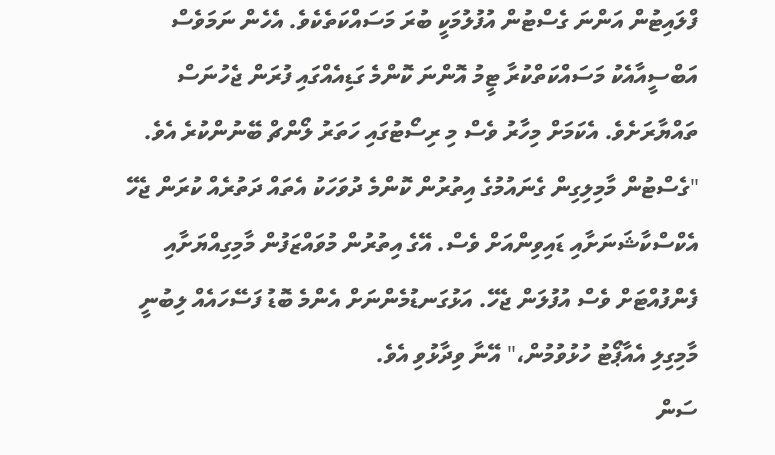ފްލައިޓުން އަންނަ ގެސްޓުން އުފުލުމަކީ ބުރަ މަސައްކަތެކެވެ. އެހެން ނަމަވެސް އަބްސީއާއެކު މަސައްކަތްކުރާ ޓީމު އޮންނަ ކޮންމެ ގަޑިއެއްގައި ފުރަން ޖެހުނަސް ތައްޔާރަށެވެ. އެކަމަށް މިހާރު ވެސް މި ރިސޯޓުގައި ހަތަރު ލޯންޗް ބޭނުންކުރެ އެވެ.
"ގެސްޓުން މާމިލިގިން ގެނައުމުގެ އިތުރުން ކޮންމެ ދުވަހަކު އެތައް ދަތުރެއް ކުރަން ޖެހޭ އެކްސްކާޝަނަށާއި ޑައިވިންއަށް ވެސް. އޭގެ އިތުރުން މުވައްޒަފުން މާމިގިއްޔަށާއި ފެންފުއްޓަށް ވެސް އުފުލަން ޖެހޭ. އަޅުގަނޑުމެންނަށް އެންމެ ބޮޑު ފަސޭހައެއް ލިބުނީ މާމިގިލި އެއާޕޯޓު ހުޅުވުމުން،" އޭނާ ވިދާޅުވި އެވެ.
ސަން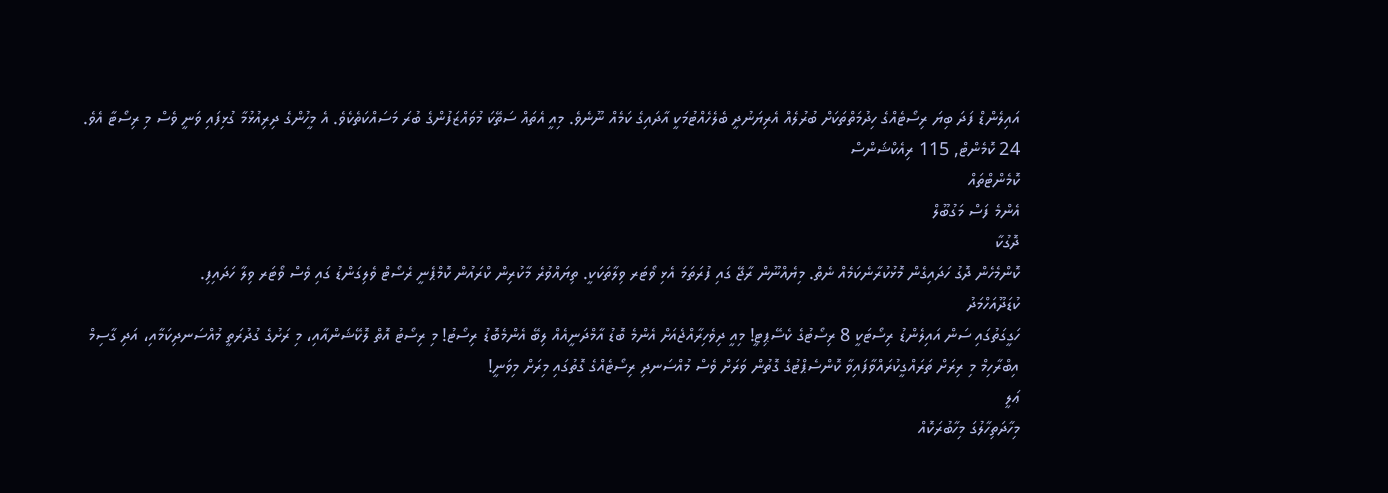އައިލެންޑް ފަދަ ބިޔަ ރިސޯޓެއްގެ ހިދުމަތްތަކަށް ބުރުލެއް އެރިޔަނުދީ ބެލެހެއްޓުމަކީ އާދައިގެ ކަމެއް ނޫނެވެ. މިއީ އެތައް ސަތޭކަ މުވައްޒަފުންގެ ބުރަ މަސައްކަތެކެވެ. އެ މީހުންގެ ދިރިއުޅުމާ ގުޅިފައި ވަނީ ވެސް މި ރިސޯޓާ އެވެ.
24 ކޮމެންޓް, 115 ރިއެކްޝަންސް
ކޮމެންޓްތައް
އެންމެ ފަސް މަގުބޫލް
ދޮގުކާ
ކޮންމެހެން ދޮގު ހަދައިގެން މޮޅުކުރާނެކަމެއް ނެތް. މިޔެއްނޫން ރާޖޭ ގައި ފުރަތަމަ އެޅި ވޯޓަރ ވިލާތަކަކީ. ތިޔައްވުރެ މާކުރިން ކްރައުން ކޮމްޕެނީ ރެސޯޓް ވެލިގަންޑު ގައި ވެސް ވޯޓަރ ވިލާ ހަދައިފި.
ކުޑަދޫއަހްމަދު
ހަގީގަތުގައި ސަން އައިލެންޑު ރިސޯޓަކީ 8 ރިސޯޓުގެ ކެސޭޕިޓީ! މިއީ ދިވެހިރާއްޖެއަށް އެންމެ ބޮޑު އާމްދަނީއެއް ލިބޭ އެންމެބޮޑު ރިސޯޓު! މި ރިސޯޓު އޮތް ލޮކޭޝަންއާއި، މި ރަށުގެ ގުދުރަތީ މުއްސަނދިކަމާއި، އަދި ގާސިމް އިބްރާހިމް މި ރިރަށް ތަރައްގީކުރައްވާފައިވާ ކޮންސެޕްޓުގެ ގޮތުން ވަރަށް ވެސް މުއްސަނދި ރިސޯޓެއްގެ ގޮތުގައި މިރަށް މިވަނީ!
ޢަލީ
މިހާދަތިހާލުގަ މިހާބުރަކޮއް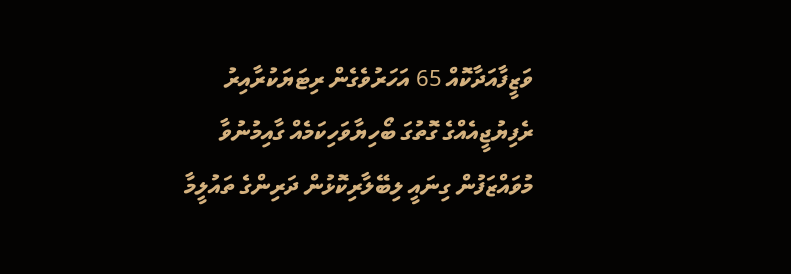ވަޒީފާއަދާކޮއް 65 އަހަރުވެގެން ރިޓަޔަކުރާއިރު ރެފިޔުޖީއެއްގެ ގޮތުގަ ބޯހިޔާވަހިކަމެއް ގާއިމުނުވާ މުވައްޒަފުން ގިނައީ ލިބޭލާރިކޮޅުން ދަރިންގެ ތައުލީމާ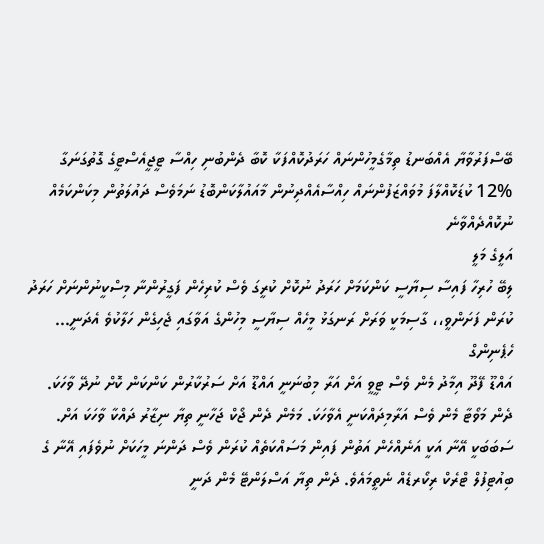ބޭސްފަރުވާޔާ އެއްބަނޑު ތިމާގެމީހުންނައް ހަރަދުކޮއްފަކާ ކޮބާ ދެންބުނި ހިއްސާ ޓީޖީއެސްޓީގެ ގޮތުގަނަގާ %12 ކުޑަކޮއްލާފަ މުވައްޒަފުންނައް ހިއްސާއެއްދިނުން މާއައުލާކަންބޮޑު ނަމަވެސް ދައުލަތުން މިކަންކަމެއް ނުކޮއްދެއްވާނެ
އަލީގެ މަލީ
ލިބޭ ހުރިހާ ފައިސާ ސިޔާސީ ކަންކަމަށް ހަރަދު ނުކޮށް ކުރީގަ ވެސް ކުރިހެން ފަގީރުންނާ މިސްކީނުންނަށް ހަރަދު ކުރަން ފަށަންވީ،، ގާސިމަކީ ވަރަށް ރަނގަޅު މީހެއް ސިޔާސީ މިހުންގެ އަވާގައި ޖެހިގެން ހަލާކުވެ އެދަނީ...
ހެޕެނިންގް
އައްޑޫ ފޭދޫ އިމާދު މެން ވެސް ޓީވީ އަށް އަރާ މިބުނަނީ އައްޑޫ އަށް ސަރުކާރުން ކަންކަން ކޮށް ނުދޭ ވާހަކަ. ދެން މަވޯޓާ މެން ވެސް އަރާމިދައްކަނީ އެވާހަކަ. މަމެން ދެން ޖޯކް ޖަހާނީ ތިޔާ ނިޒާރު ދައްކާ ވާހަކަ އަށް. ސަބަބަކީ އޭނާ އަކީ އަނެއްހެން އަތުން ފައިން މަސައްކަތެއް ކުރަން ވެސް ދަންނަ މީހަކަށް ނުވެފައި އޭނާ ގެ ބިއުޓިފުލް ޓްރެކް ރިކޯރޑެއް ނެތީމައެވެ. ދެން ތިޔާ އަސްލަންޓޭ މެން ދަނީ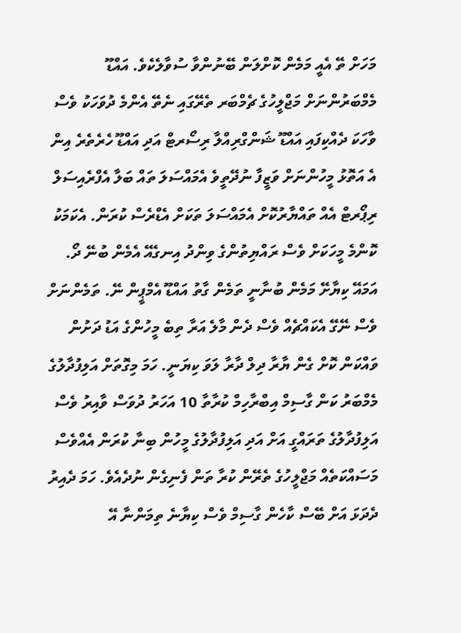މަހަށް ތޭ އެއީ މަމެން ކޮށްލަން ބޭނުންވާ ސުވާލެކެވެ. އައްޑޫ މެމްބަރުންނަށް މަޖްލީހުގެ ޗެމްބަރ ތެރޭގައި ނެތޭ އެންމެ ދުވަހަކު ވެސް ވާހަކަ ދެއްކިފައި އައްޑޫ ޝަންގްރިއްލާ ރިސޯރޓް އަދި އައްޑޫ ހެރެތެރެ އިން އެ އަތޮޅު މީހުންނަށް ވަޒީފާ ނުދޭތީވެ އެމައްސަލަ ތައް ބަލާ އެފްރެއިސަލް ރިޕޯރޓް އެއް ތައްޔާރުކޮށް އެމައްސަލަ ތަކަށް އެޑްރެސް ކުރަން. އެކަމަކު ކޮންމެ މީހަކަށް ވެސް ރައްޔިތުންގެ ވިންދު އިނގެއޭ އެމެން ބުނޭ ދޯ. އަމައޭ ކިޔާށޭ މަމެން ބުނާނީ ތަމެން ގާތު އައްޑޫ އެމްޕީން ނޭ. ތަމެންނަށް ވެސް ނޭގޭ އެކައްޗެއް ވެސް ދެން މާލެ އަރާ ތިބެ މީހުންގެ އަޑު ދަށުން ވައްކަން ކޮށް ގެން ޔާރާ ދިލް ދާރާ ލަވަ ކިޔަނީ. ހަމަ މިގޮތަށް އަލިފުދާލުގެ މެމްބަރު ކަން ގާސިމް އިބްރާހިމް ކުރާތާ 10 އަހަރު ދުވަސް ވާއިރު ވެސް އަލިފުދާލުގެ ތަރައްގީ އަށް އަދި އަލިފުދާލުގެ މީހުން ބިނާ ކުރަން އެއްވެސް މަސައްކަތެއް މަޖްލީހުގެ ތެރޭން ކުރާ ތަން ފެނިގެން ނުދެއެވެ. ހަމަ ދެއިރު ދެދަޅަ އަށް ބޭސް ކާހެން ގާސިމް ވެސް ކިޔާނެ ތިމަންނާ އޭ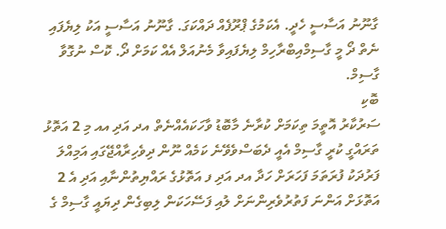ގާނޫނު އަސާސީ ހެދީ. އެކަމުގެ ޕްރޫފެއް ދައްކަގަ. ގާނޫނު އަސާސީ އަކު ލިޔެފައި ނެތް ދޯ މީ ގާސިމްއިބްރާހިމް ލިޔެފައިވާ މެނުއަލް އެއް ކަމަށް ދޯ. ކޮސް ނުގޮވާ ގާސިމް.
ބޮކި
ސަރުކާރު އޮތީމަ ތިކަމަށް ކުރާނެ މާބޮޑު ވާހަކައެއްނެތް އދ އަދި އއ މި 2 އަތޮޅު ތަރައްގީ ކުރީ ގާސިމް އެއީ ދެބަސްވެވޭނެ ކަމެއް ނޫން ދިވެހިރާއްޖޭގައި އަމިއްލަ ފަރުދަކު ފުރަތަމަ ފަހަރަށް ހަދާ އދ އަދި ފ އަތޮޅުގެ ރައްޔިތުންނާއި އަދި އެ 2 އަތޮޅަށް އަންނަ ފަތުރުވެރިންނަށް ލުއި ފަސޭހަކަން ލިބިގެން ދިޔައީ ގާސިމް ގެ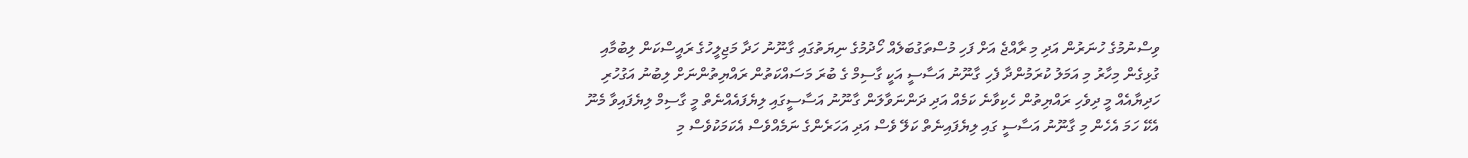ވިސްނުމުގެ ހުނަރުން އަދި މި ރާއްޖެ އަށް ފަހި މުސްތަގުބަލެއް ހޯދުމުގެ ނިޔަތުގައި ގާނޫނު ހަދާ މަޖިލީހުގެ ރައީސްކަން ލިބުމާއި ގުޅިގެން މިހާރު މި އަމަލު ކުރަމުންދާ ފެހި ގާނޫނު އަސާސީ އަކީ ގާސިމް ގެ ބުރަ މަސައްކަތުން ރައްޔިތުންނަށް ލިބުނު އަގުހުރި ހަދިޔާއެއް މީ ދިވެހި ރައްޔިތުން ހެކިވާނެ ކަމެއް އަދި ދަންނަވާލަން ގާނޫނު އަސާސީގައި ލިޔެފައެއްނެތް މީ ގާސިމް ލިޔެފައިވާ މެނޫ އެކޭ ހަމަ އެހެން މި ގާނޫނު އަސާސީ ގައި ލިޔެފައިނެތް ކަލޭ ވެސް އަދި އަހަރެންގެ ނަމެއްވެސް އެކަމަކުވެސް މި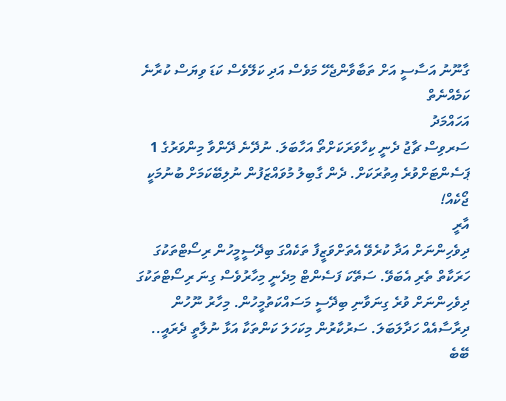ގާނޫނު އަސާސީ އަށް ތަބާވާންޖެހޭ މަވެސް އަދި ކަލޭވެސް ކަޑަ ވިޔަސް ކުރާނެ ކަމެއްނެތް
އަހައްމަދު
ސަރވިސް ޗާޖު ދެނީ ކިހާވަރަކަށްތޯ އަހާބަލަ. ނުދޭނެ ދޭންވާ މިންވަރުގެ 1 ޕަސެންޓަށްވުރެ އިތުރަކަށް. ދެން ގާބިލު މުވައްޒަފުން ނުލިބޭކަމަށް ބުނުމަކީ ޖޯކެއް!
އާރީ
ދިވެހިންނަށް އަދާ ކުރެވޭ އެތަށްވަޒީފާ ތަކެއްގަ ބިދޭސީމީހުން ރިސޯޓްތަކުގަ ހަރަކާތް ތެރި އެބަވޭ. ސަތޭކަ ފަސެންޓް މިދެނީ މިހާރުވެސް ގިނަ ރިސޯޓްތަކުގަ ދިވެހިންނަށް ވުރެ ގިނަވާނި ބިދޭސީ މަސައްކަތުމީހުން. މިހާރު ނޫހުން ދިރާސާއެއް ހަދާލަބަލަ. ސަރުކާރުން މިކަހަލަ ކަންތަކާ އަޅާ ނުލާތީ ދެރައީ..
ބޭބެ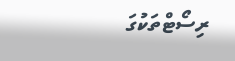ރިސޯޓްތަކުގަ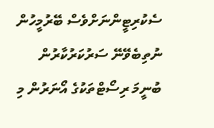ސެކުރިޓީންނަށްވެސް ބޭރުމީހުން ނުތިބެވޭނޭ ސަރުކަރުކާރުން ބުނީމަ ރިސޯޓްތަކުގެ އޯނަރުން މި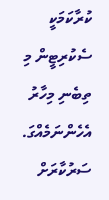ކުރާކަމަކީ ސެކުރިޓީން މި ތިބެނި މިހާރު އެހެންނަމެއްގަ. ސަރުކާރަށް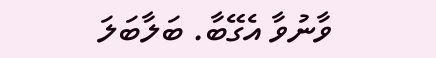ވާނުވާ އެގޭބާ. ބަލާބަލަ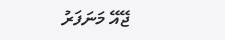ޖޭއޭ މަނަފަރު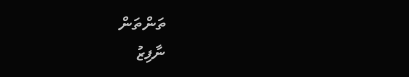ތަންތަން
ނާފިޒު